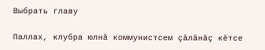Выбрать главу

Паллах, клубра юлнă коммунистсем çăлăнăç кĕтсе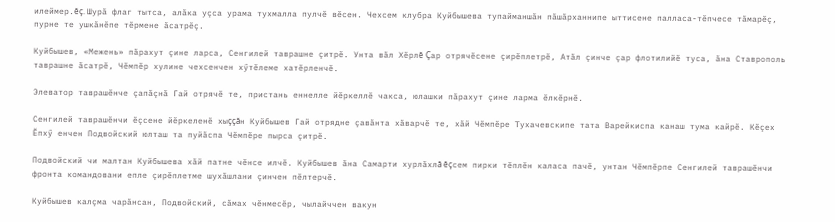илеймер.ĕç. Шурă флаг тытса, алăка уçса урама тухмалла пулчĕ вĕсен. Чехсем клубра Куйбышева тупайманшăн пăшăрханнипе ыттисене палласа-тĕпчесе тăмарĕç, пурне те ушкăнĕпе тĕрмене ăсатрĕç.

Куйбышев, «Межень» пăрахут çине ларса, Сенгилей таврашне çитрĕ. Унта вăл Хĕрлĕ Çар отрячĕсене çирĕплетрĕ, Атăл çинче çар флотилийĕ туса, ăна Ставрополь таврашне ăсатрĕ, Чĕмпĕр хулине чехсенчен хӳтĕлеме хатĕрленчĕ.

Элеватор таврашĕнче çапăçнă Гай отрячĕ те, пристань еннелле йĕркеллĕ чакса, юлашки пăрахут çине ларма ĕлкĕрнĕ.

Сенгилей таврашĕнчи ĕçсене йĕркеленĕ хыççăн Куйбышев Гай отрядне çавăнта хăварчĕ те, хăй Чĕмпĕре Тухачевскипе тата Варейкиспа канаш тума кайрĕ. Кĕçех Ĕпхӳ енчен Подвойский юлташ та пуйăспа Чĕмпĕре пырса çитрĕ.

Подвойский чи малтан Куйбышева хăй патне чĕнсе илчĕ. Куйбышев ăна Самарти хурлăхлă ĕçсем пирки тĕплĕн каласа пачĕ, унтан Чĕмпĕрпе Сенгилей таврашĕнчи фронта командовани епле çирĕплетме шухăшлани çинчен пĕлтерчĕ.

Куйбышев калçма чарăнсан, Подвойский, сăмах чĕнмесĕр, чылайччен вакун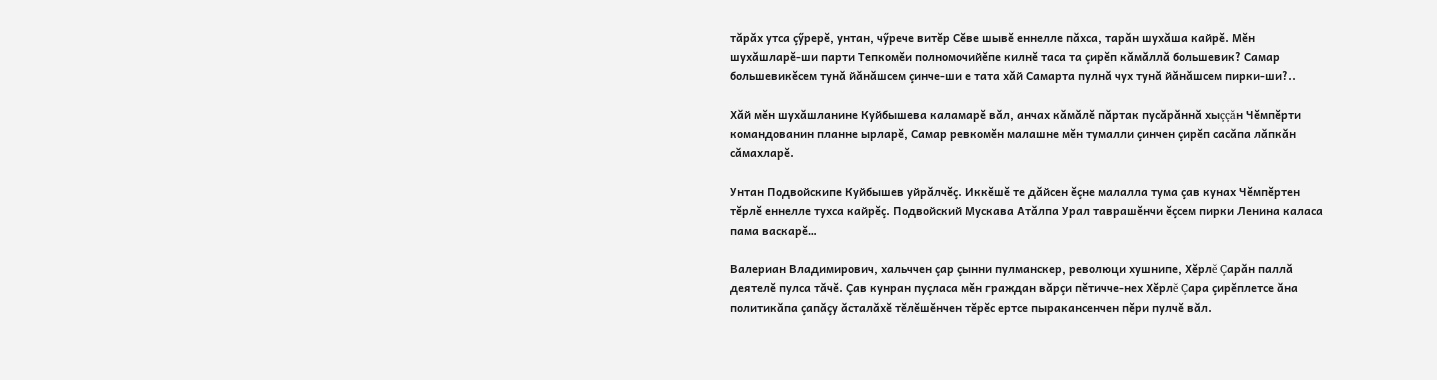тăрăх утса çӳрерĕ, унтан, чӳрече витĕр Сĕве шывĕ еннелле пăхса, тарăн шухăша кайрĕ. Мĕн шухăшларĕ-ши парти Тепкомĕи полномочийĕпе килнĕ таса та çирĕп кăмăллă большевик? Самар большевикĕсем тунă йăнăшсем çинче-ши е тата хăй Самарта пулнă чух тунă йăнăшсем пирки-ши?..

Хăй мĕн шухăшланине Куйбышева каламарĕ вăл, анчах кăмăлĕ пăртак пусăрăннă хыççăн Чĕмпĕрти командованин планне ырларĕ, Самар ревкомĕн малашне мĕн тумалли çинчен çирĕп сасăпа лăпкăн сăмахларĕ.

Унтан Подвойскипе Куйбышев уйрăлчĕç. Иккĕшĕ те дăйсен ĕçне малалла тума çав кунах Чĕмпĕртен тĕрлĕ еннелле тухса кайрĕç. Подвойский Мускава Атăлпа Урал таврашĕнчи ĕçсем пирки Ленина каласа пама васкарĕ…

Валериан Владимирович, хальччен çар çынни пулманскер, революци хушнипе, Хĕрлĕ Çарăн паллă деятелĕ пулса тăчĕ. Çав кунран пуçласа мĕн граждан вăрçи пĕтичче-нех Хĕрлĕ Çара çирĕплетсе ăна политикăпа çапăçу ăсталăхĕ тĕлĕшĕнчен тĕрĕс ертсе пыракансенчен пĕри пулчĕ вăл.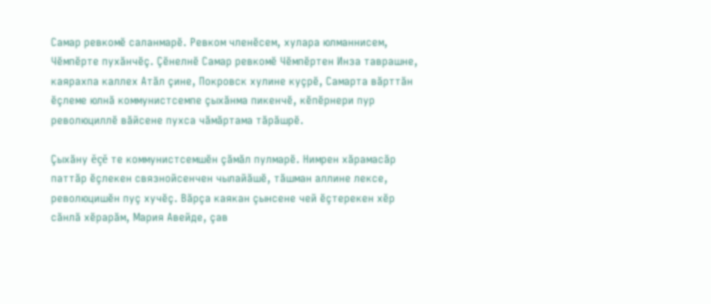Самар ревкомĕ саланмарĕ. Ревком членĕсем, хулара юлманнисем, Чĕмпĕрте пухăнчĕç. Çĕнелнĕ Самар ревкомĕ Чĕмпĕртен Инза таврашне, каярахпа каллех Атăл çине, Покровск хулине куçрĕ, Самарта вăрттăн ĕçлеме юлнă коммунистсемпе çыхăнма пикенчĕ, кĕпĕрнери пур революциллĕ вăйсене пухса чăмăртама тăрăшрĕ.

Çыхăну ĕçĕ те коммунистсемшĕн çăмăл пулмарĕ. Нимрен хăрамасăр паттăр ĕçлекен связнойсенчен чылайăшĕ, тăшман аллине лексе, революцишĕн пуç хучĕç. Вăрçа каякан çынсене чей ĕçтерекен хĕр сăнлă хĕрарăм, Мария Авейде, çав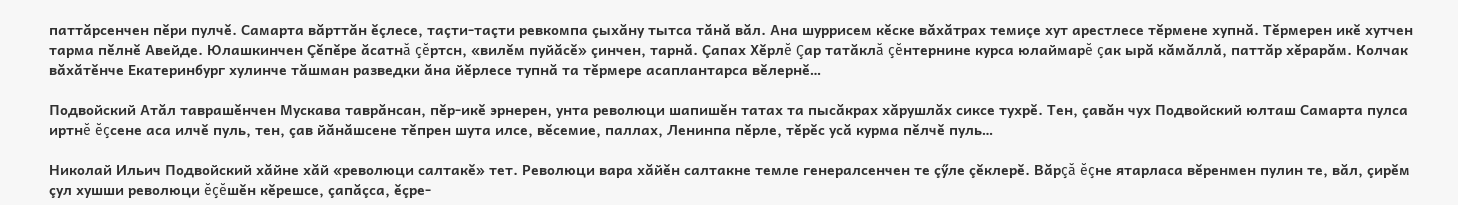паттăрсенчен пĕри пулчĕ. Самарта вăрттăн ĕçлесе, таçти-таçти ревкомпа çыхăну тытса тăнă вăл. Ана шуррисем кĕске вăхăтрах темиçе хут арестлесе тĕрмене хупнă. Тĕрмерен икĕ хутчен тарма пĕлнĕ Авейде. Юлашкинчен Çĕпĕре ăсатнă çĕртсн, «вилĕм пуйăсĕ» çинчен, тарнă. Çапах Хĕрлĕ Çар татăклă çĕнтернине курса юлаймарĕ çак ырă кăмăллă, паттăр хĕрарăм. Колчак вăхăтĕнче Екатеринбург хулинче тăшман разведки ăна йĕрлесе тупнă та тĕрмере асаплантарса вĕлернĕ…

Подвойский Атăл таврашĕнчен Мускава таврăнсан, пĕр-икĕ эрнерен, унта революци шапишĕн татах та пысăкрах хăрушлăх сиксе тухрĕ. Тен, çавăн чух Подвойский юлташ Самарта пулса иртнĕ ĕçсене аса илчĕ пуль, тен, çав йăнăшсене тĕпрен шута илсе, вĕсемие, паллах, Ленинпа пĕрле, тĕрĕс усă курма пĕлчĕ пуль…

Николай Ильич Подвойский хăйне хăй «революци салтакĕ» тет. Революци вара хăйĕн салтакне темле генералсенчен те çӳле çĕклерĕ. Вăрçă ĕçне ятарласа вĕренмен пулин те, вăл, çирĕм çул хушши революци ĕçĕшĕн кĕрешсе, çапăçса, ĕçре-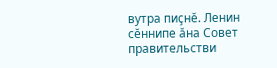вутра пиçнĕ. Ленин сĕннипе ăна Совет правительстви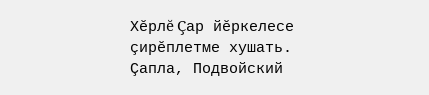Хĕрлĕ Çар йĕркелесе çирĕплетме хушать. Çапла, Подвойский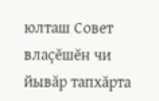юлташ Совет влаçĕшĕн чи йывăр тапхăрта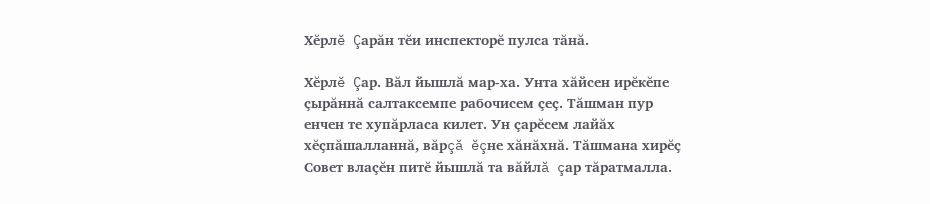Хĕрлĕ Çарăн тĕи инспекторĕ пулса тăнă.

Хĕрлĕ Çар. Вăл йышлă мар-ха. Унта хăйсен ирĕкĕпе çырăннă салтаксемпе рабочисем çеç. Тăшман пур енчен те хупăрласа килет. Ун çарĕсем лайăх хĕçпăшалланнă, вăрçă ĕçне хăнăхнă. Тăшмана хирĕç Совет влаçĕн питĕ йышлă та вăйлă çар тăратмалла.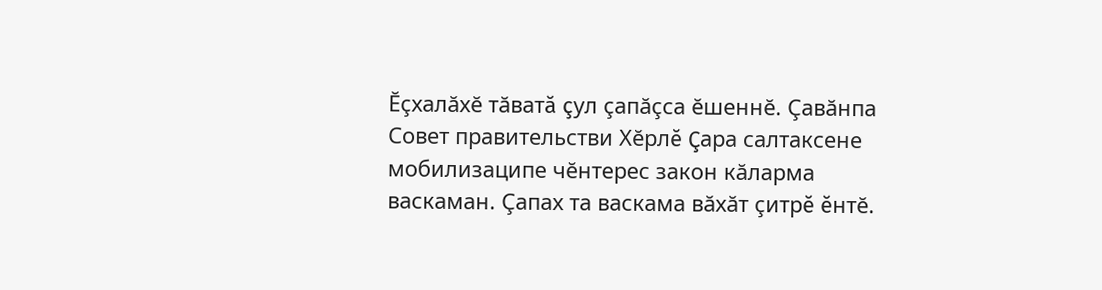Ĕçхалăхĕ тăватă çул çапăçса ĕшеннĕ. Çавăнпа Совет правительстви Хĕрлĕ Çара салтаксене мобилизаципе чĕнтерес закон кăларма васкаман. Çапах та васкама вăхăт çитрĕ ĕнтĕ.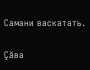Самани васкатать.

Çăва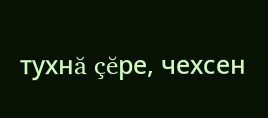тухнă çĕре, чехсен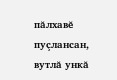пăлхавĕ пуçлансан, вутлă ункă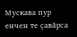Мускава пур енчен те çавăрса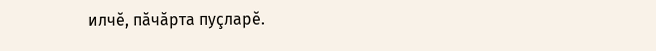илчĕ, пăчăрта пуçларĕ.